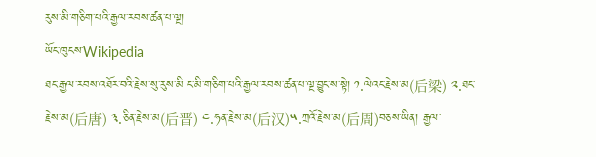རུས་མི་གཅིག་པའི་རྒྱལ་རབས་ཚན་པ་ལྔ།
ཡོང་ཁུངས་Wikipedia
ཐང་རྒྱལ་རབས་འཐོར་བའི་རྗེས་སུ་རུས་མི ང་མི་གཅིག་པའི་རྒྱལ་རབས་ཚན་པ་ལྔ་བྱུང་ས་སྟེ། ༡.ལེའང་རྗེས་མ(后梁) ༢.ཐང་རྗེས་མ(后唐) ༣.ཅིན་རྗེས་མ(后晋) ༤.ཧན་རྗེས་མ(后汉)༥.ཀྲའོ་རྗེས་མ(后周)བཅས་ཡིན། རྒྱལ་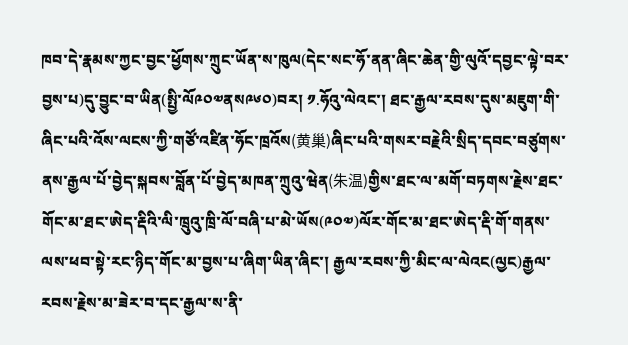ཁབ་དེ་རྣམས་ཀྱང་བྱང་ཕྱོགས་ཀྲུང་ཡོན་ས་ཁུལ(དེང་སང་ཧོ་ནན་ཞིང་ཆེན་གྱི་ལུའོ་དབྱང་ལྟེ་བར་བྱས་པ)དུ་བྱུང་བ་ཡིན(སྤྱི་ལོ༩༠༧ནས༩༦༠)བར། ༡.ཧོའུ་ལེའང་། ཐང་རྒྱལ་རབས་དུས་མཇུག་གི་ཞིང་པའི་འོས་ལངས་ཀྱི་གཙོ་འཛིན་ཧོང་ཁྲའོས(黄巢)ཞིང་པའི་གསར་བརྗེའི་སྲིད་དབང་བཙུགས་ནས་རྒྱལ་པོ་བྱེད་སྐབས་བློན་པོ་བྱེད་མཁན་ཀྲུའུ་ཝེན(朱温)གྱིས་ཐང་ལ་མགོ་བཏགས་རྗེས་ཐང་གོང་མ་ཐང་ཨེད་རྡིའི་ལི་ཁྲུའུ་ཁྲི་ལོ་བཞི་པ་མེ་ཡོས(༩༠༧)ལོར་གོང་མ་ཐང་ཨེད་རྡི་གོ་གནས་ལས་ཕབ་སྟེ་རང་ཉིད་གོང་མ་བྱས་པ་ཞིག་ཡིན་ཞིང་། རྒྱལ་རབས་ཀྱི་མིང་ལ་ལེའང(ལྱང)རྒྱལ་རབས་རྗེས་མ་ཟེར་བ་དང་རྒྱལ་ས་ནི་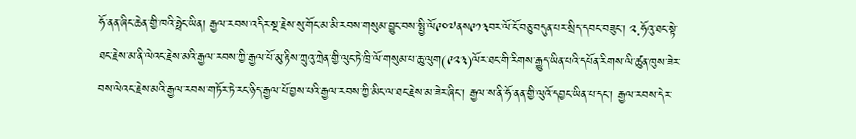ཧོ་ནན་ཞིང་ཆེན་གྱི་ཁའི་ཧྥེང་ཡིན། རྒྱལ་རབས་འདིར་སྔ་རྗེས་སུ་གོང་མ་མི་རབས་གསུམ་བྱུང་བས་སྤྱི་ལོ༩༠༧ནས༩༡༣བར་ལོ་ངོ་བཅུ་བདུན་པར་སྲིད་དབང་བཟུང་། ༢.ཧོའུ་ཐང་སྟེ་ཐང་རྗེས་མ་ནི་ལེའང་རྗེས་མའི་རྒྱལ་རབས་ཀྱི་རྒྱལ་པོ་མུ་རྟིས་ཀྲུའུ་ཀྲེན་གྱི་ལུང་ཏེ་ཁྲི་ལོ་གསུམ་པ་ཆུ་ལུག(༩༢༣)ལོར་ཐང་གི་རིགས་རྒྱུད་ཡིན་པའི་དཔོན་རིགས་ལི་ཚུན་ཁུས་ཟེར་བས་ལེའང་རྗེས་མའི་རྒྱལ་རབས་གཏོར་ཏེ་རང་ཉིད་རྒྱལ་པོ་བྱས་པའི་རྒྱལ་རབས་ཀྱི་མིང་ལ་ཐང་རྗེས་མ་ཟེར་ཞིང་། རྒྱལ་ས་ནི་ཧོ་ནན་གྱི་ལུའོ་དབྱང་ཡིན་པ་དང་། རྒྱལ་རབས་དེར་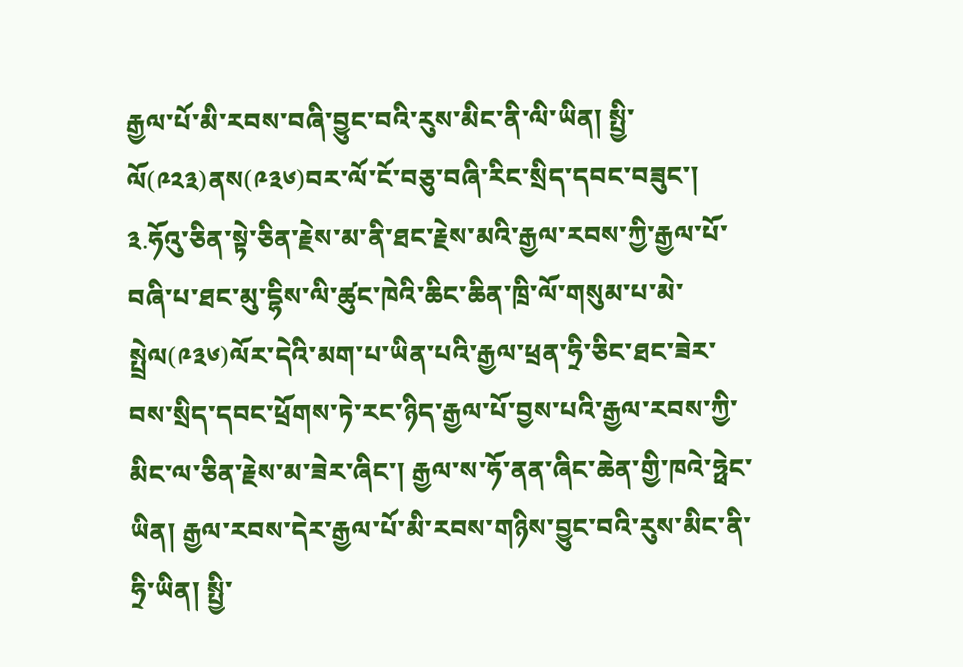རྒྱལ་པོ་མི་རབས་བཞི་བྱུང་བའི་རུས་མིང་ནི་ལི་ཡིན། སྤྱི་ལོ(༩༢༣)ནས(༩༣༦)བར་ལོ་ངོ་བཅུ་བཞི་རིང་སྲིད་དབང་བཟུང་། ༣.ཧོའུ་ཅིན་སྟེ་ཅིན་རྗེས་མ་ནི་ཐང་རྗེས་མའི་རྒྱལ་རབས་ཀྱི་རྒྱལ་པོ་བཞི་པ་ཐང་མུ་དྷིས་ལི་ཚུང་ཁེའི་ཆིང་ཆིན་ཁྲི་ལོ་གསུམ་པ་མེ་སྤྲེལ(༩༣༦)ལོར་དེའི་མག་པ་ཡིན་པའི་རྒྱལ་ཕྲན་ཧྲི་ཅིང་ཐང་ཟེར་བས་སྲིད་དབང་ཕྲོགས་ཏེ་རང་ཉིད་རྒྱལ་པོ་བྱས་པའི་རྒྱལ་རབས་ཀྱི་མིང་ལ་ཅིན་རྗེས་མ་ཟེར་ཞིང་། རྒྱལ་ས་ཧོ་ནན་ཞིང་ཆེན་གྱི་ཁའེ་ཧྥེང་ཡིན། རྒྱལ་རབས་དེར་རྒྱལ་པོ་མི་རབས་གཉིས་བྱུང་བའི་རུས་མིང་ནི་ཧྲི་ཡིན། སྤྱི་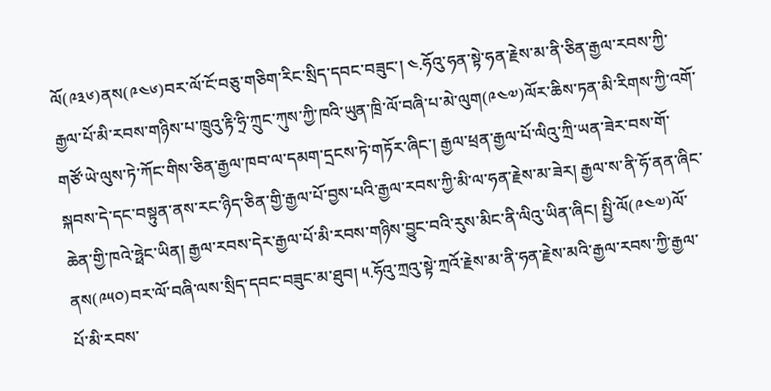ལོ(༩༣༦)ནས(༩༤༦)བར་ལོ་ངོ་བཅུ་གཅིག་རིང་སྲིད་དབང་བཟུང་། ༤.ཧོའུ་ཧན་སྟེ་ཧན་རྗེས་མ་ནི་ཅིན་རྒྱལ་རབས་ཀྱི་རྒྱལ་པོ་མི་རབས་གཉིས་པ་ཁྲུའུ་རྟི་ཧྲི་ཀྲུང་ཀུས་ཀྱི་ཁའི་ཡུན་ཁྲི་ལོ་བཞི་པ་མེ་ལུག(༩༤༧)ལོར་ཆིས་ཏན་མི་རིགས་ཀྱི་འགོ་གཙོ་ཡེ་ལུས་ཏེ་ཀོང་གིས་ཅིན་རྒྱལ་ཁབ་ལ་དམག་དྲངས་ཏེ་གཏོར་ཞིང་། རྒྱལ་ཕྲན་རྒྱལ་པོ་ལིའུ་ཀྲི་ཡན་ཟེར་བས་གོ་སྐབས་དེ་དང་བསྟུན་ནས་རང་ཉིད་ཅིན་གྱི་རྒྱལ་པོ་བྱས་པའི་རྒྱལ་རབས་ཀྱི་མི་ལ་ཧན་རྗེས་མ་ཟེར། རྒྱལ་ས་ནི་ཧོ་ནན་ཞིང་ཆེན་གྱི་ཁའེ་ཧྥེང་ཡིན། རྒྱལ་རབས་དེར་རྒྱལ་པོ་མི་རབས་གཉིས་བྱུང་བའི་རུས་མིང་ནི་ལིའུ་ཡིན་ཞིང། སྤྱི་ལོ(༩༤༧)ལོ་ནས(༩༥༠)བར་ལོ་བཞི་ལས་སྲིད་དབང་བཟུང་མ་ཐུབ། ༥.ཧོའུ་ཀྲའུ་སྟེ་ཀྲའོ་རྗེས་མ་ནི་ཧན་རྗེས་མའི་རྒྱལ་རབས་ཀྱི་རྒྱལ་པོ་མི་རབས་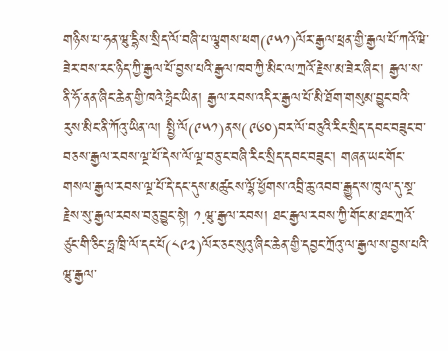གཉིས་པ་ཧན་ཝུ་དྷིས་སྲིད་ལོ་བཞི་པ་ལྕགས་ཕག(༩༥༡)ལོར་རྒྱལ་ཕྲན་གྱི་རྒྱལ་པོ་ཀའོ་ཝེ་ཟེར་བས་རང་ཉིད་ཀྱི་རྒྱལ་པོ་བྱས་པའི་རྒྱལ་ཁབ་ཀྱི་མིང་ལ་ཀྲའོ་རྗེས་མ་ཟེར་ཞིང་། རྒྱལ་ས་ནི་ཧོ་ནན་ཞིང་ཆེན་གྱི་ཁའེ་ཧྥེང་ཡིན། རྒྱལ་རབས་འདིར་རྒྱལ་པོ་མི་ཐོག་གསུམ་བྱུང་བའི་རུས་མིང་ནི་ཀོའུ་ཡིན་ལ། སྤྱི་ལོ(༩༥༡)ནས(༩༦༠)བར་ལོ་བཅུའི་རིང་སྲིད་དབང་བཟུང་བ་བཅས་རྒྱལ་རབས་ལྔ་པོ་དེས་ལོ་ལྔ་བཅུ་ང་བཞི་རིང་སྲིད་དབང་བཟུང་། གཞན་ཡང་གོང་གསལ་རྒྱལ་རབས་ལྔ་པོ་དེ་དང་དུས་མཚུངས་ལྷོ་ཕྱོགས་འབྲི་ཆུ་འབབ་རྒྱུད་ས་ཁུལ་དུ་སྔ་རྗེས་སུ་རྒྱལ་རབས་བཅུ་བྱུང་སྟེ། ༡.ཝུ་རྒྱལ་རབས། ཐང་རྒྱལ་རབས་ཀྱི་གོང་མ་ཐང་ཀྲའོ་ཙུང་གི་ཅིང་ཧྥ་ཁྲི་ལོ་དང་པོ(༨༩༢)ལོར་ཅང་སུའུ་ཞིང་ཆེན་གྱི་དབྱང་ཀྲོའུ་ལ་རྒྱལ་ས་བྱས་པའི་ཝུ་རྒྱལ་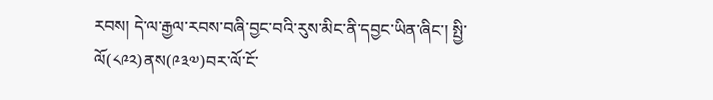རབས། དེ་ལ་རྒྱལ་རབས་བཞི་བྱང་བའི་རུས་མིང་ནི་དབྱང་ཡིན་ཞིང་། སྤྱི་ལོ(༨༩༢)ནས(༩༣༧)བར་ལོ་ངོ་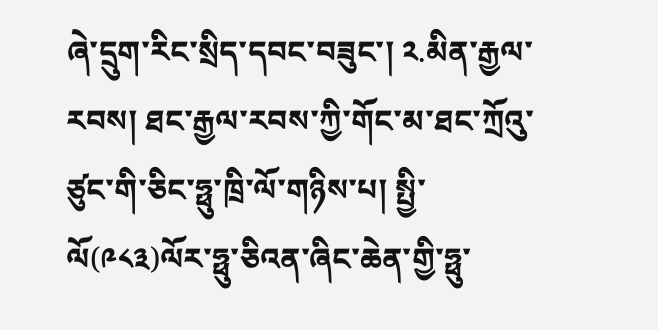ཞེ་དྲུག་རིང་སྲིད་དབང་བཟུང་། ༢.མིན་རྒྱལ་རབས། ཐང་རྒྱལ་རབས་ཀྱི་གོང་མ་ཐང་ཀྲོའུ་ཙུང་གི་ཅིང་ཧྥུ་ཁྲི་ལོ་གཉིས་པ། སྤྱི་ལོ(༩༨༣)ལོར་ཧྥུ་ཅིའན་ཞིང་ཆེན་གྱི་ཧྥུ་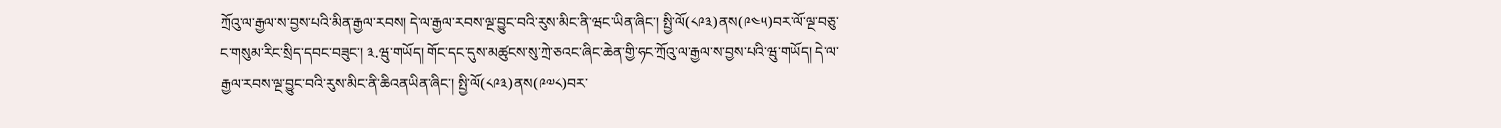ཀྲོའུ་ལ་རྒྱལ་ས་བྱས་པའི་མིན་རྒྱལ་རབས། དེ་ལ་རྒྱལ་རབས་ལྔ་བྱུང་བའི་རུས་མིང་ནི་ཝང་ཡིན་ཞིང་། སྤྱི་ལོ(༨༩༣)ནས(༩༤༥)བར་ལོ་ལྔ་བཅུ་ང་གསུམ་རིང་སྲིད་དབང་བཟུང་། ༣.ཝུ་གཡོད། གོང་དང་དུས་མཚུངས་སུ་ཀྲེ་ཅའང་ཞིང་ཆེན་གྱི་ཧང་ཀྲོའུ་ལ་རྒྱལ་ས་བྱས་པའི་ཝུ་གཡོད། དེ་ལ་རྒྱལ་རབས་ལྔ་བྱུང་བའི་རུས་མིང་ནི་ཆིའནཡིན་ཞིང་། སྤྱི་ལོ(༨༩༣)ནས(༩༧༨)བར་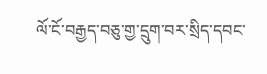ལོ་ངོ་བརྒྱད་བཅུ་གྱ་དྲུག་བར་སྲིད་དབང་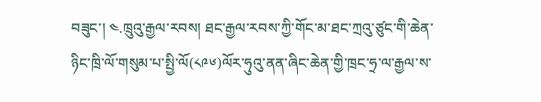བཟུང་། ༤.ཁྲུའུ་རྒྱལ་རབས། ཐང་རྒྱལ་རབས་ཀྱི་གོང་མ་ཐང་ཀྲའུ་ཙུང་གི་ཆེན་ཉིང་ཁྲི་ལོ་གསུམ་པ་སྤྱི་ལོ(༨༩༦)ལོར་ཧུའུ་ནན་ཞིང་ཆེན་གྱི་ཁྲང་ཧྲ་ལ་རྒྱལ་ས་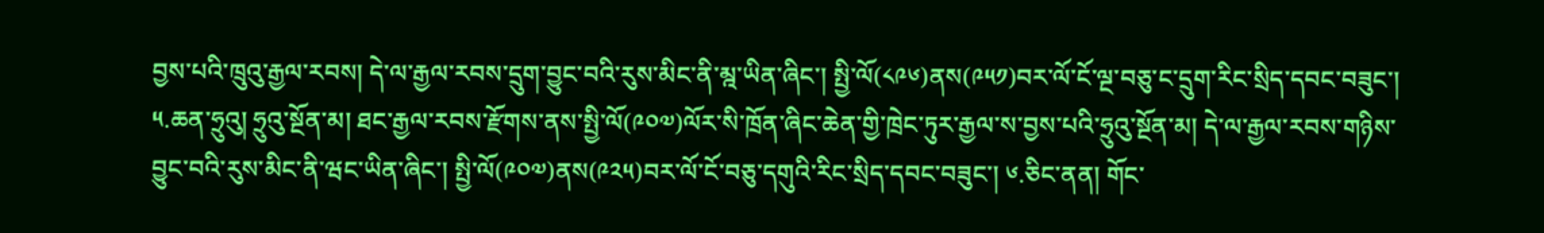བྱས་པའི་ཁྲུའུ་རྒྱལ་རབས། དེ་ལ་རྒྱལ་རབས་དྲུག་བྱུང་བའི་རུས་མིང་ནི་མྰ་ཡིན་ཞིང་། སྤྱི་ལོ(༨༩༦)ནས(༩༥༡)བར་ལོ་ངོ་ལྔ་བཅུ་ང་དྲུག་རིང་སྲིད་དབང་བཟུང་། ༥.ཆན་ཧྲུའུ། ཧྲུའུ་སྔོན་མ། ཐང་རྒྱལ་རབས་རྫོགས་ནས་སྤྱི་ལོ(༩༠༧)ལོར་སི་ཁྲོན་ཞིང་ཆེན་གྱི་ཁྲེང་ཏུར་རྒྱལ་ས་བྱས་པའི་ཧྲུའུ་སྔོན་མ། དེ་ལ་རྒྱལ་རབས་གཉིས་བྱུང་བའི་རུས་མིང་ནི་ཝང་ཡིན་ཞིང་། སྤྱི་ལོ(༩༠༧)ནས(༩༢༥)བར་ལོ་ངོ་བཅུ་དགུའི་རིང་སྲིད་དབང་བཟུང་། ༦.ཅིང་ནན། གོང་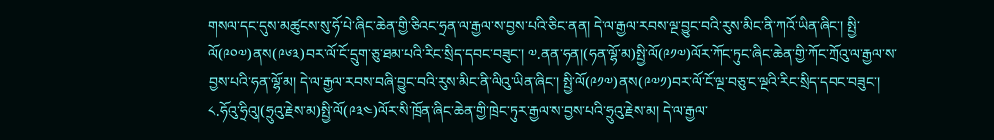གསལ་དང་དུས་མཚུངས་སུ་ཧོ་པེ་ཞིང་ཆེན་གྱི་ཅིའང་ཧྲན་ལ་རྒྱལ་ས་བྱས་པའི་ཅིང་ནན། དེ་ལ་རྒྱལ་རབས་ལྔ་བྱུང་བའི་རུས་མིང་ནི་ཀའོ་ཡིན་ཞིང་། སྤྱི་ལོ(༩༠༧)ནས(༩༦༣)བར་ལོ་ངོ་དྲུག་ཅུ་ཐམ་པའི་རིང་སྲིད་དབང་བཟུང་། ༧.ནན་ཧན།(ཧན་ལྷོ་མ)སྤྱི་ལོ(༩༡༧)ལོར་ཀོང་ཏུང་ཞིང་ཆེན་གྱི་ཀོང་ཀྲོའུ་ལ་རྒྱལ་ས་བྱས་པའི་ཧན་ལྷོ་མ། དེ་ལ་རྒྱལ་རབས་བཞི་བྱུང་བའི་རུས་མིང་ནི་ལིའུ་ཡིན་ཞིང་། སྤྱི་ལོ(༩༡༧)ནས(༩༧༡)བར་ལོ་ངོ་ལྔ་བཅུ་ང་ལྔའི་རིང་སྲིད་དབང་བཟུང་། ༨.ཧོའུ་ཧྲིའུ།(ཧྲུའུ་རྗེས་མ)སྤྱི་ལོ(༩༣༤)ལོར་སི་ཁྲོན་ཞིང་ཆེན་གྱི་ཁྲེང་ཏུར་རྒྱལ་ས་བྱས་པའི་ཧྲུའུ་རྗེས་མ། དེ་ལ་རྒྱལ་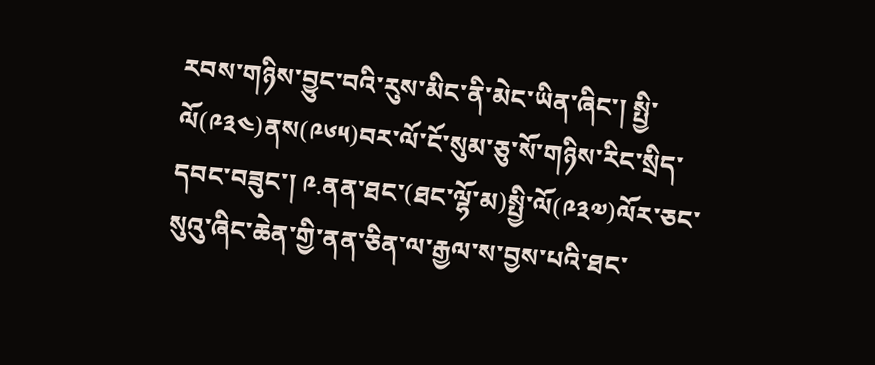རབས་གཉིས་བྱུང་བའི་རུས་མིང་ནི་མེང་ཡིན་ཞིང་། སྤྱི་ལོ(༩༣༤)ནས(༩༦༥)བར་ལོ་ངོ་སུམ་ཅུ་སོ་གཉིས་རིང་སྲིད་དབང་བཟུང་། ༩.ནན་ཐང་(ཐང་ལྷོ་མ)སྤྱི་ལོ(༩༣༧)ལོར་ཅང་སུའུ་ཞིང་ཆེན་གྱི་ནན་ཅིན་ལ་རྒྱལ་ས་བྱས་པའི་ཐང་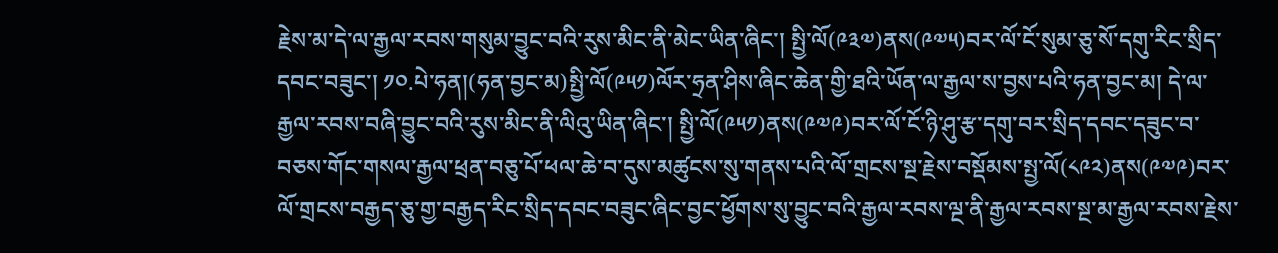རྗེས་མ་དེ་ལ་རྒྱལ་རབས་གསུམ་བྱུང་བའི་རུས་མིང་ནི་མེང་ཡིན་ཞིང་། སྤྱི་ལོ(༩༣༧)ནས(༩༧༥)བར་ལོ་ངོ་སུམ་ཅུ་སོ་དགུ་རིང་སྲིད་དབང་བཟུང་། ༡༠.པེ་ཧན།(ཧན་བྱང་མ)སྤྱི་ལོ(༩༥༡)ལོར་ཧྲན་ཤིས་ཞིང་ཆེན་གྱི་ཐའི་ཡོན་ལ་རྒྱལ་ས་བྱས་པའི་ཧན་བྱང་མ། དེ་ལ་རྒྱལ་རབས་བཞི་བྱུང་བའི་རུས་མིང་ནི་ལིའུ་ཡིན་ཞིང་། སྤྱི་ལོ(༩༥༡)ནས(༩༧༩)བར་ལོ་ངོ་ཉི་ཤུ་རྩ་དགུ་བར་སྲིད་དབང་དཟུང་བ་བཅས་གོང་གསལ་རྒྱལ་ཕྲན་བཅུ་པོ་ཕལ་ཆེ་བ་དུས་མཚུངས་སུ་གནས་པའི་ལོ་གྲངས་སྔ་རྗེས་བསྡོམས་སྤྱ་ལོ(༨༩༢)ནས(༩༧༩)བར་ལོ་གྲངས་བརྒྱད་ཅུ་གྱ་བརྒྱད་རིང་སྲིད་དབང་བཟུང་ཞིང་བྱང་ཕྱོགས་སུ་བྱུང་བའི་རྒྱལ་རབས་ལྔ་ནི་རྒྱལ་རབས་སྔ་མ་རྒྱལ་རབས་རྗེས་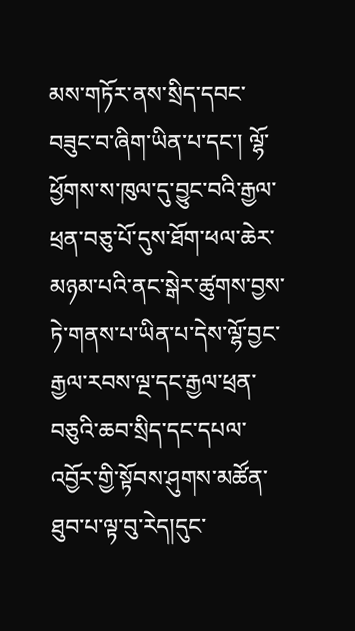མས་གཏོར་ནས་སྲིད་དབང་བཟུང་བ་ཞིག་ཡིན་པ་དང་། ལྷོ་ཕྱོགས་ས་ཁུལ་དུ་བྱུང་བའི་རྒྱལ་ཕྲན་བཅུ་པོ་དུས་ཐོག་ཕལ་ཆེར་མཉམ་པའི་ནང་སྒེར་ཚུགས་བྱས་ཏེ་གནས་པ་ཡིན་པ་དེས་ལྷོ་བྱང་རྒྱལ་རབས་ལྔ་དང་རྒྱལ་ཕྲན་བཅུའི་ཆབ་སྲིད་དང་དཔལ་འབྱོར་གྱི་སྟོབས་ཤུགས་མཚོན་ཐུབ་པ་ལྟ་བུ་རེད།དུང་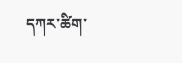དཀར་ཚིག་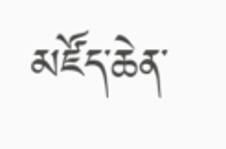མཛོད་ཆེན་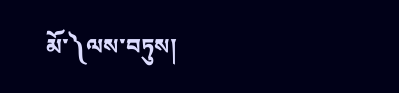མོ་༽ལས་བཏུས།